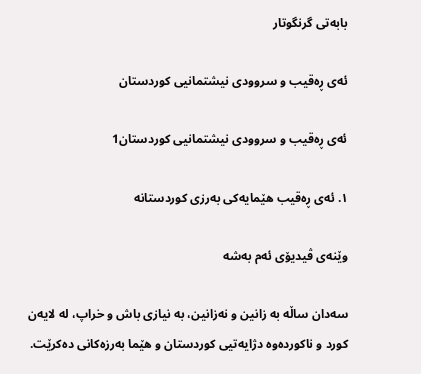بابەتی گرنگوتار

ئەی ڕەقیب و سروودی نیشتمانیی کوردستان

ئەی ڕەقیب و سروودی نیشتمانیی کوردستان1

١. ئەی ڕەقیب هێمایەکی بەرزی کوردستانە

وێنەی ڤیدیۆی ئەم بەشە

سەدان ساڵە بە زانین و نەزانین، بە نیازی باش و خراپ، لە لایەن کورد و ناکوردەوە دژایەتیی کوردستان و هێما بەرزەکانی دەکرێت.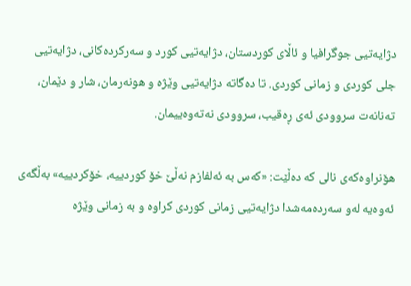دژایەتیی جوگرافیا و ئاڵای کوردستان، دژایەتیی کورد و سەرکردەکانی، دژایەتیی جلی کوردی و زمانی کوردی. تا دەگاتە دژایەتیی وێژە و هونەرمان، شار و دێمان، تەنانەت سروودی ئەی ڕەقیب، سروودی نەتەوەییمان.

هۆنراوەکەی نالی کە دەڵێت: «کەس بە ئەلفازم نەڵێ خۆ کوردییە، خۆکردییە» بەڵگەی ئەوەیە لەو سەردەمەشدا دژایەتیی زمانی کوردی کراوە و بە زمانی وێژە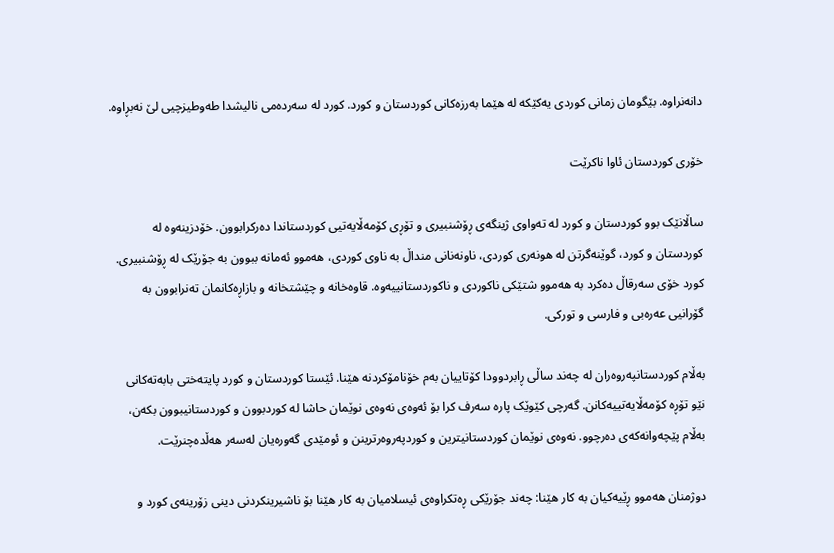دانەنراوە. بێگومان زمانی کوردی یەکێکە لە هێما بەرزەکانی کوردستان و کورد. کورد لە سەردەمی نالیشدا طەوطیزچیی لێ نەبڕاوە.

خۆری کوردستان ئاوا ناکرێت

ساڵانێک بوو کوردستان و کورد لە تەواوی ژینگەی ڕۆشنبیری و تۆڕی کۆمەڵایەتیی کوردستاندا دەرکرابوون. خۆدزینەوە لە کوردستان و کورد، گوێنەگرتن لە هونەری کوردی، ناونەنانی منداڵ بە ناوی کوردی، هەموو ئەمانە ببوون بە جۆرێک لە ڕۆشنبیری. کورد خۆی سەرقاڵ دەکرد بە هەموو شتێکی ناکوردی و ناکوردستانییەوە. قاوەخانە و چێشتخانە و بازاڕەکانمان تەنرابوون بە گۆرانیی عەرەبی و فارسی و تورکی.

بەڵام کوردستانپەروەران لە چەند ساڵی ڕابردوودا کۆتاییان بەم خۆنامۆکردنە هێنا. ئێستا کوردستان و کورد پایتەختی بابەتەکانی نێو تۆڕە کۆمەڵایەتییەکانن. گەرچی کێوێک پارە سەرف کرا بۆ ئەوەی نەوەی نوێمان حاشا لە کوردبوون و کوردستانیبوون بکەن، بەڵام پێچەوانەکەی دەرچوو. نەوەی نوێمان کوردستانیترین و کوردپەروەرترینن و ئومێدی گەورەیان لەسەر هەڵدەچنرێت.

دوژمنان هەموو ڕێیەکیان بە کار هێنا: چەند جۆرێکی ڕەتکراوەی ئیسلامیان بە کار هێنا بۆ ناشیرینکردنی دینی زۆرینەی کورد و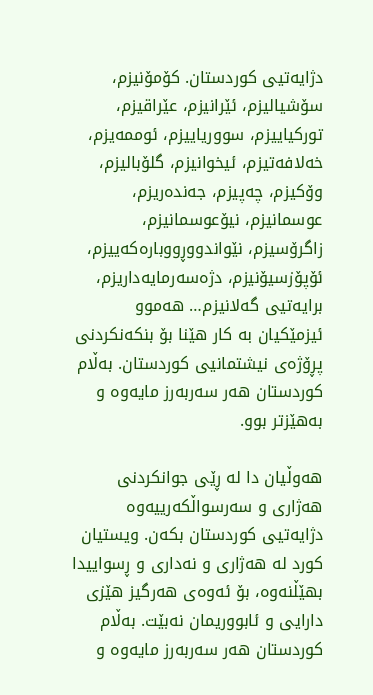دژایەتیی کوردستان. کۆمۆنیزم، سۆشیالیزم، ئێرانیزم، عێراقیزم، تورکیاییزم، سووریاییزم، ئوممەیزم، خەلافەتیزم، ئیخوانیزم، گلۆبالیزم، وۆکیزم، چەپیزم، جەندەریزم، عوسمانیزم، نیۆعوسمانیزم، زاگرۆسیزم، نێواندووڕووبارەکەییزم، ئۆپۆزسیۆنیزم، دژەسەرمایەداریزم، برایەتیی گەلانیزم… هەموو ئیزمێکیان بە کار هێنا بۆ بنکەنکردنی پڕۆژەی نیشتمانیی کوردستان. بەڵام کوردستان هەر سەربەرز مایەوە و بەهێزتر بوو.

هەوڵیان دا لە ڕێی جوانکردنی هەژاری و سەرسواڵکەرییەوە دژایەتیی کوردستان بکەن. ویستیان کورد لە هەژاری و نەداری و ڕسواییدا بهێڵنەوە، بۆ ئەوەی هەرگیز هێزی دارایی و ئابووریمان نەبێت. بەڵام کوردستان هەر سەربەرز مایەوە و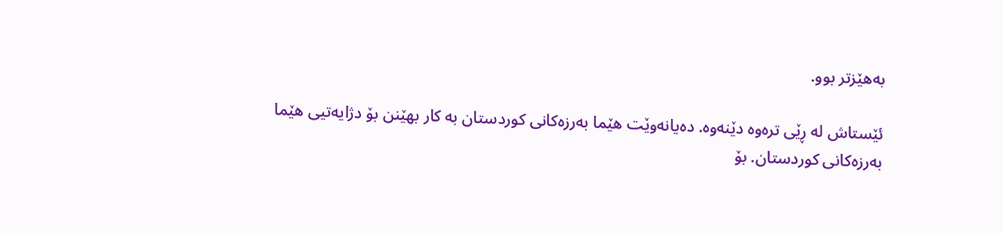بەهێزتر بوو.

ئێستاش لە ڕێی ترەوە دێنەوە. دەیانەوێت هێما بەرزەکانی کوردستان بە کار بهێنن بۆ دژایەتیی هێما بەرزەکانی کوردستان. بۆ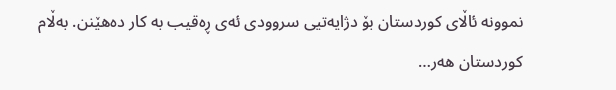نموونە ئاڵای کوردستان بۆ دژایەتیی سروودی ئەی ڕەقیب بە کار دەهێنن. بەڵام کوردستان هەر…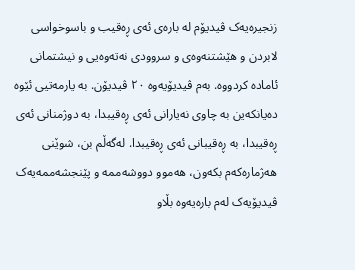زنجیرەیەک ڤیدیۆم لە بارەی ئەی ڕەقیب و باسوخواسی لابردن و هێشتنەوەی و سروودی نەتەوەیی و نیشتمانی ئامادە کردووە. بەم ڤیدیۆیەوە ٢٠ ڤیدیۆن. بە یارمەتیی ئێوە دەیانکەین بە چاوی نەیارانی ئەی ڕەقیبدا، بە دوژمنانی ئەی ڕەقیبدا، بە ڕەقیبانی ئەی ڕەقیبدا. لەگەڵم بن، شوێنی هەژمارەکەم بکەون، هەموو دووشەممە و پێنجشەممەیەک ڤیدیۆیەک لەم بارەیەوە بڵاو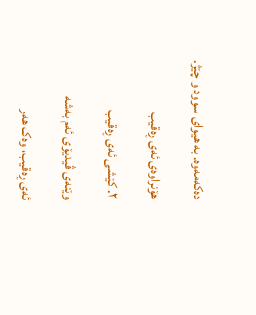دەکەمەوە. بە هیوای سوود و چێژ.

هۆنراوەی ئەی ڕەقیب

٢. کێشی ئەی ڕەقیب

وێنەی ڤیدیۆی ئەم بەشە

ئەی ڕەقیب، وەک هەر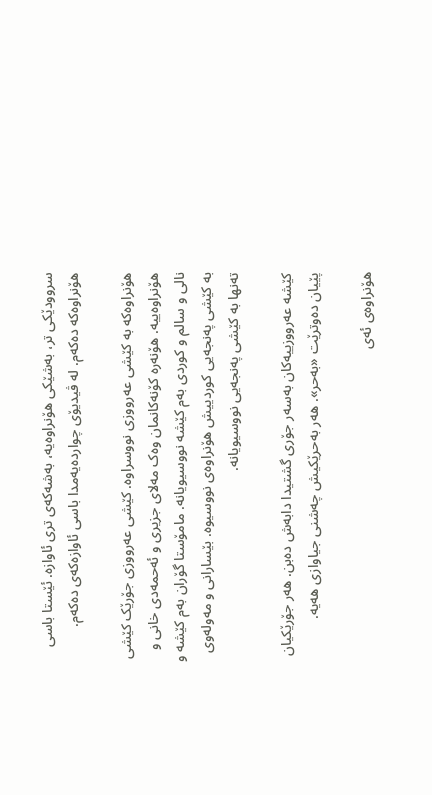سروودێکی تر، بەشێکی هۆنراوەیە، بەشەکەی تری ئاوازە. ئێستا باسی هۆنراوەکە دەکەم. لە ڤیدیۆی چواردەیەمدا باسی ئاوازەکەی دەکەم.

هۆنراوەکە بە کێشی عەرووزی نووسراوە. کێشی عەرووزی جۆرێک کێشی هۆنراوەییە. هۆنەرە کۆنەکانمان وەک مەلای جزیری و ئەحمەدی خانی و نالی و سالم و کوردی بەم کێشە نووسیویانە. مامۆستا گۆران بەم کێشە و بە کێشی پەنجەیی کوردییش هۆنراوەی نووسیوە. بێسارانی و مەولەوی تەنها بە کێشی پەنجەیی نووسیویانە.

کێشە عەرووزییەکان بەسەر جۆری گشتیدا دابەش دەبن. هەر جۆرێکیان پێیان دەوترێت «بەحر». هەر بەحرێکیش چەشنی جیاوازی هەیە.

هۆنراوەی ئەی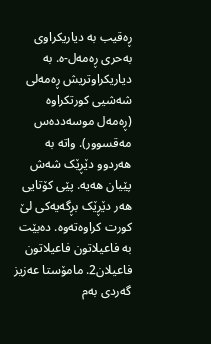ڕەقیب بە دیاریکراوی بەحری ڕەمەل-ە. بە دیاریکراوتریش ڕەمەلی شەشیی کورتکراوە (ڕەمەل موسەددەس مەقسوور). واتە بە هەردوو دێڕێک شەش پێیان هەیە. پێی کۆتایی هەر دێڕێک بڕگەیەکی لێ کورت کراوەتەوە. دەبێت بە فاعیلاتون فاعیلاتون فاعیلان2. مامۆستا عەزیز گەردی بەم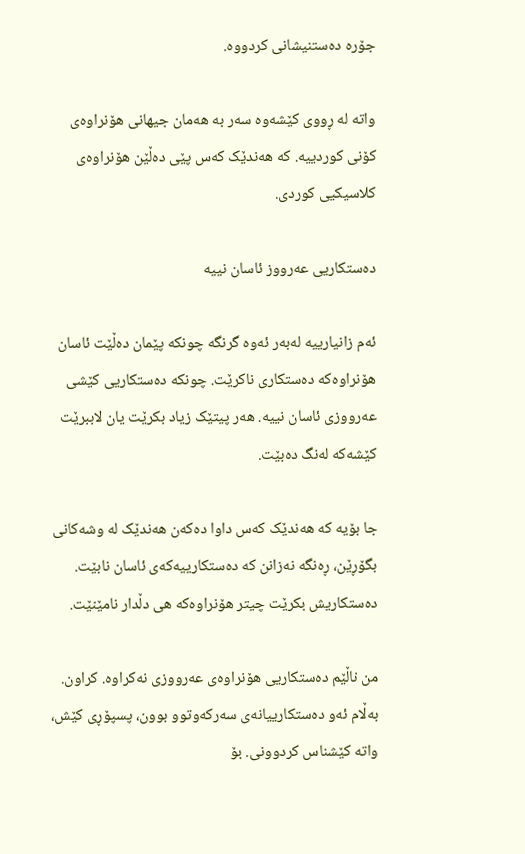جۆرە دەستنیشانی کردووە.

واتە لە ڕووی کێشەوە سەر بە هەمان جیهانی هۆنراوەی کۆنی کوردییە. کە هەندێک کەس پێی دەڵێن هۆنراوەی کلاسیکیی کوردی.

دەستکاریی عەرووز ئاسان نییە

ئەم زانیارییە لەبەر ئەوە گرنگە چونکە پێمان دەڵێت ئاسان هۆنراوەکە دەستکاری ناکرێت. چونکە دەستکاریی کێشی عەرووزی ئاسان نییە. هەر پیتێک زیاد بکرێت یان لاببرێت کێشەکە لەنگ دەبێت.

جا بۆیە کە هەندێک کەس داوا دەکەن هەندێک لە وشەکانی بگۆڕێن، ڕەنگە نەزانن کە دەستکارییەکەی ئاسان نابێت. دەستکاریش بکرێت چیتر هۆنراوەکە هی دڵدار نامێنێت.

من ناڵێم دەستکاریی هۆنراوەی عەرووزی نەکراوە. کراون. بەڵام ئەو دەستکارییانەی سەرکەوتوو بوون، پسپۆڕی کێش، واتە کێشناس کردوونی. بۆ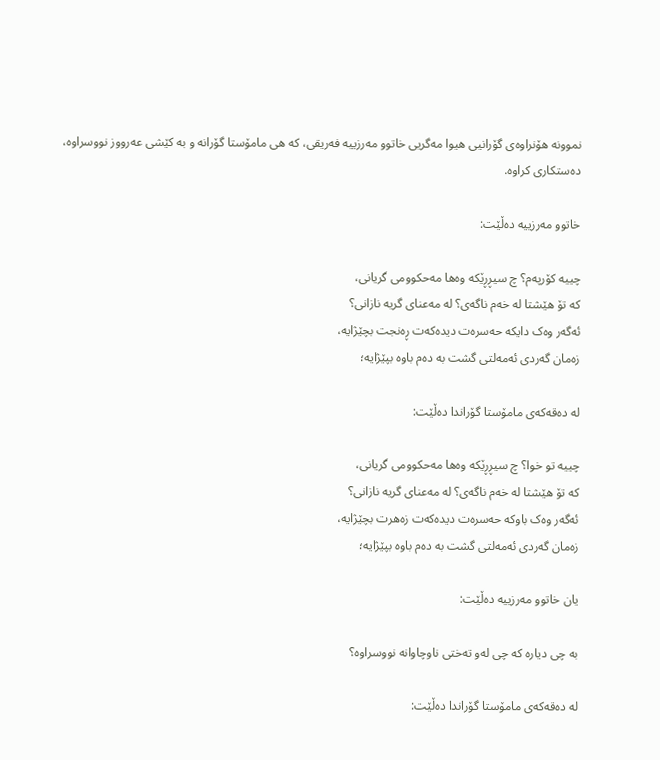نموونە هۆنراوەی گۆرانیی هیوا مەگریی خاتوو مەرزییە فەریقی، کە هی مامۆستا گۆرانە و بە کێشی عەرووز نووسراوە، دەستکاری کراوە.

خاتوو مەرزییە دەڵێت:

چییە کۆرپەم؟ چ سیڕڕێکە وەها مەحکوومی گریانی،
کە تۆ هێشتا لە خەم ناگەی؟ لە مەعنای گریە نازانی؟
ئەگەر وەک دایکە حەسرەت دیدەکەت ڕەنجت بچێژایە،
زەمان گەردی ئەمەلتی گشت بە دەم باوە بپێژایە؛

لە دەقەکەی مامۆستا گۆراندا دەڵێت:

چییە تو خوا؟ چ سیڕڕێکە وەها مەحکوومی گریانی،
کە تۆ هێشتا لە خەم ناگەی؟ لە مەعنای گریە نازانی؟
ئەگەر وەک باوکە حەسرەت دیدەکەت زەهرت بچێژایە،
زەمان گەردی ئەمەلتی گشت بە دەم باوە بپێژایە؛

یان خاتوو مەرزییە دەڵێت:

بە چی دیارە کە چی لەو تەختی ناوچاوانە نووسراوە؟

لە دەقەکەی مامۆستا گۆراندا دەڵێت: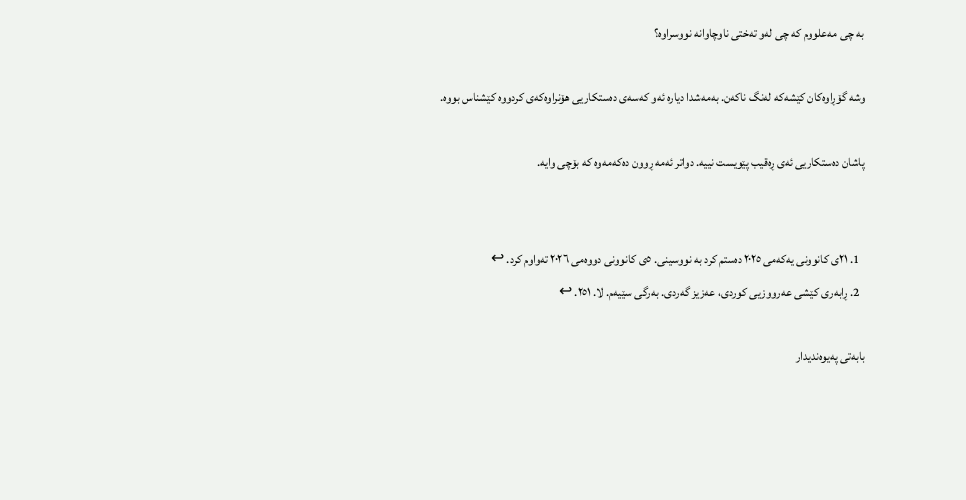بە چی مەعلووم کە چی لەو تەختی ناوچاوانە نووسراوە؟

وشە گۆڕاوەکان کێشەکە لەنگ ناکەن. بەمەشدا دیارە ئەو کەسەی دەستکاریی هۆنراوەکەی کردووە کێشناس بووە.

پاشان دەستکاریی ئەی ڕەقیب پێویست نییە. دواتر ئەمە ڕوون دەکەمەوە کە بۆچی وایە.


  1. ٢١ی کانوونی یەکەمی ٢٠٢٥ دەستم کرد بە نووسینی. ٥ی کانوونی دووەمی ٢٠٢٦ تەواوم کرد. ↩
  2. ڕابەری کێشی عەرووزیی کوردی، عەزیز گەردی. بەرگی سێیەم. لا. ٢٥١. ↩

بابەتی پەیوەندیدار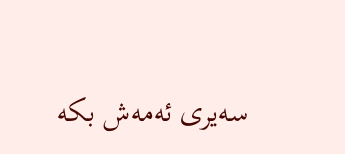سەیری ئەمەش بکە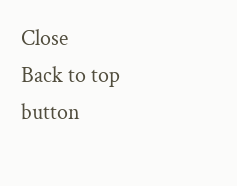Close
Back to top button